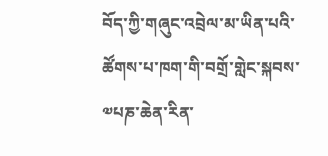བོད་ཀྱི་གཞུང་འབྲེལ་མ་ཡིན་པའི་ཚོགས་པ་ཁག་གི་བགྲོ་གླེང་སྐབས་༧པཎ་ཆེན་རིན་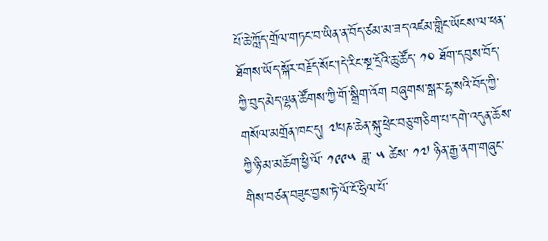པོ་ཆེ་ཀློད་གྲོལ་གཏང་བ་ཡིན་ན་བོད་ཙམ་མ་ཟད་འཛམ་གླིང་ཡོངས་ལ་ཕན་ཐོགས་ཡོད་སྐོར་བརྗོད་སོང་།དེ་རིང་སྔ་དྲོའི་ཆུ་ཚོད་ ༡༠ ཐོག་དབུས་བོད་ཀྱི་བུད་མེད་ལྷན་ཚོགས་ཀྱི་གོ་སྒྲིག་འོག བཞུགས་སྒར་དྷ་སའི་བོད་ཀྱི་གསོལ་མགྲོན་ཁང་དུ། ༧པཎ་ཆེན་སྐུ་ཕྲེང་བཅུ་གཅིག་པ་དགེ་འདུན་ཆོས་ཀྱི་ཉི་མ་མཆོག་ཕྱི་ལོ་ ༡༩༩༥ ཟླ་ ༥ ཚེས་ ༡༧ ཉིན་རྒྱ་ནག་གཞུང་གིས་བཙན་བཟུང་བྱས་ཏེ་ལོ་ངོ་ཧྲིལ་པོ་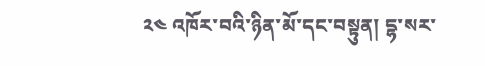༢༤ འཁོར་བའི་ཉིན་མོ་དང་བསྟུན། དྷ་སར་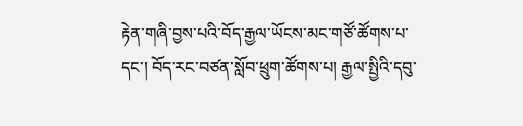རྟེན་གཞི་བྱས་པའི་བོད་རྒྱལ་ཡོངས་མང་གཙོ་ཚོགས་པ་དང་། བོད་རང་བཙན་སློབ་ཕྲུག་ཚོགས་པ། རྒྱལ་སྤྱིའི་དབུ་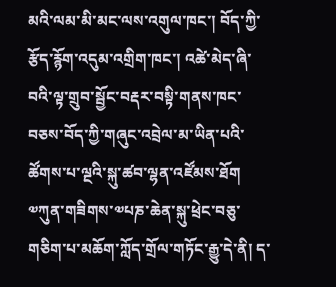མའི་ལམ་མི་མང་ལས་འགུལ་ཁང་། བོད་ཀྱི་རྩོད་རྙོག་འདུམ་འགྲིག་ཁང་། འཚེ་མེད་ཞི་བའི་ལྟ་གྲུབ་སྦྱོང་བརྡར་བསྟི་གནས་ཁང་བཅས་བོད་ཀྱི་གཞུང་འབྲེལ་མ་ཡིན་པའི་ཚོགས་པ་ལྔའི་སྐུ་ཚབ་ལྷན་འཛོམས་ཐོག ༧ཀུན་གཟིགས་༧པཎ་ཆེན་སྐུ་ཕྲེང་བཅུ་གཅིག་པ་མཆོག་ཀློད་གྲོལ་གཏོང་རྒྱུ་དེ་ནི། ད་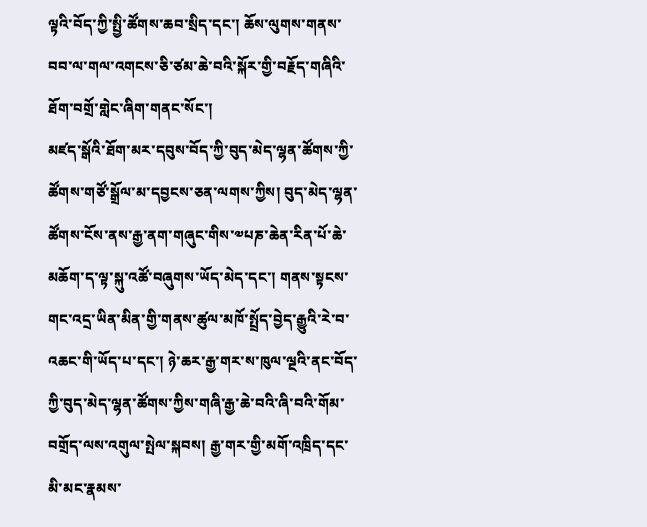ལྟའི་བོད་ཀྱི་སྤྱི་ཚོགས་ཆབ་སྲིད་དང་། ཆོས་ལུགས་གནས་བབ་ལ་གལ་འགངས་ཅི་ཙམ་ཆེ་བའི་སྐོར་གྱི་བརྗོད་གཞིའི་ཐོག་བགྲོ་གླེང་ཞིག་གནང་སོང་།
མཛད་སྒོའི་ཐོག་མར་དབུས་བོད་ཀྱི་བུད་མེད་ལྷན་ཚོགས་ཀྱི་ཚོགས་གཙོ་སྒྲོལ་མ་དབྱངས་ཅན་ལགས་ཀྱིས། བུད་མེད་ལྷན་ཚོགས་ངོས་ནས་རྒྱ་ནག་གཞུང་གིས་༧པཎ་ཆེན་རིན་པོ་ཆེ་མཆོག་ད་ལྟ་སྐུ་འཚོ་བཞུགས་ཡོད་མེད་དང་། གནས་སྟངས་གང་འདྲ་ཡིན་མིན་གྱི་གནས་ཚུལ་མཁོ་སྤྲོད་བྱེད་རྒྱུའི་རེ་བ་འཆང་གི་ཡོད་པ་དང་། ཉེ་ཆར་རྒྱ་གར་ས་ཁུལ་ལྔའི་ནང་བོད་ཀྱི་བུད་མེད་ལྷན་ཚོགས་ཀྱིས་གཞི་རྒྱ་ཆེ་བའི་ཞི་བའི་གོམ་བགྲོད་ལས་འགུལ་སྤེལ་སྐབས། རྒྱ་གར་གྱི་མགོ་འཁྲིད་དང་མི་མང་རྣམས་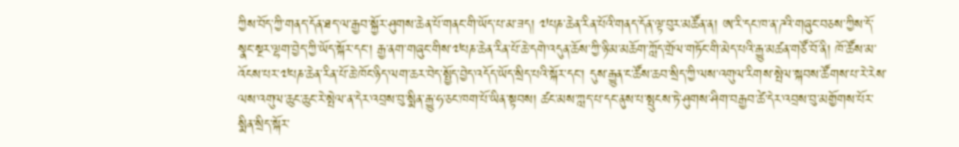ཀྱིས་བོད་ཀྱི་གནད་དོན་ཐད་ལ་རྒྱབ་སྐྱོར་ཤུགས་ཆེན་པོ་གནང་གི་ཡོད་པ་མ་ཟད། ༧པཎ་ཆེན་རིན་པོའི་གནད་དོན་ལྟ་བུར་མཚོན་ན། ཨ་རི་དང་ཁ་ན་ཌའི་གཞུང་བཅས་ཀྱིས་དོ་སྣང་སྔར་ལྷག་བྱེད་ཀྱི་ཡོད་སྐོར་དང་། རྒྱ་ནག་གཞུང་གིས་༧པཎ་ཆེན་རིན་པོ་ཆེ་དགེ་འདུན་ཆོས་ཀྱི་ཉི་མ་མཆོག་ཀློད་གྲོལ་གཏོང་གི་མེད་པའི་རྒྱུ་མཚན་གཙོ་བོ་ནི། ཁོ་ཚོས་མ་འོངས་པར་༧པཎ་ཆེན་རིན་པོ་ཆེ་ཁོང་ཉིད་ལག་ཆར་བེད་སྤྱོད་བྱེད་འདོད་ཡོད་སྲིད་པའི་སྐོར་དང་། དུས་རྒྱུན་ང་ཚོས་ཆབ་སྲིད་ཀྱི་ལས་འགུལ་རིགས་སྤེལ་སྐབས་ཚོགས་པ་རེ་རེས་ལས་འགུལ་ཆུང་ཆུང་རེ་སྤེལ་ན་དེར་འབྲས་བུ་སྨིན་རྒྱུ་ཧ་ཅང་ཁག་པོ་ཡིན་སྟབས། ཚང་མས་ཀླད་པ་དང་ནུས་པ་སྤུངས་ཏེ་ཤུགས་ཤིག་བརྒྱབ་ཚེ་དེར་འབྲས་བུ་མགྱོགས་པོར་སྨིན་སྲིད་སྐོར་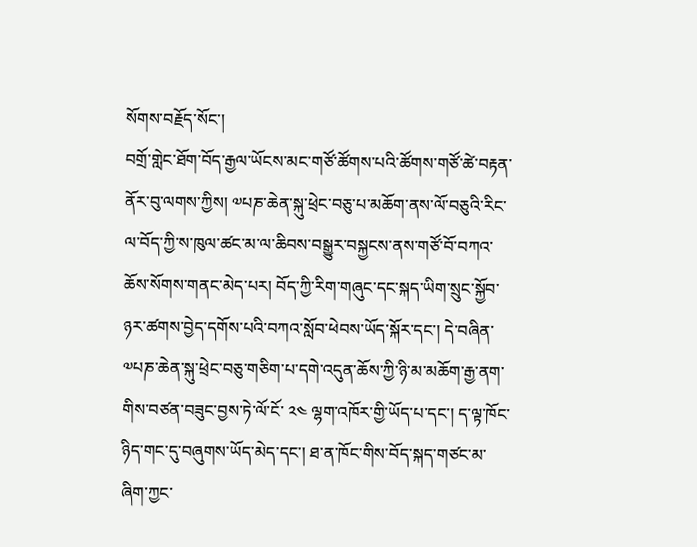སོགས་བརྗོད་སོང་།
བགྲོ་གླེང་ཐོག་བོད་རྒྱལ་ཡོངས་མང་གཙོ་ཚོགས་པའི་ཚོགས་གཙོ་ཚེ་བརྟན་ནོར་བུ་ལགས་ཀྱིས། ༧པཎ་ཆེན་སྐུ་ཕྲེང་བཅུ་པ་མཆོག་ནས་ལོ་བཅུའི་རིང་ལ་བོད་ཀྱི་ས་ཁུལ་ཚང་མ་ལ་ཆིབས་བསྒྱུར་བསྐྱངས་ནས་གཙོ་བོ་བཀའ་ཆོས་སོགས་གནང་མེད་པར། བོད་ཀྱི་རིག་གཞུང་དང་སྐད་ཡིག་སྲུང་སྐྱོབ་ཉར་ཚགས་བྱེད་དགོས་པའི་བཀའ་སློབ་ཕེབས་ཡོད་སྐོར་དང་། དེ་བཞིན་༧པཎ་ཆེན་སྐུ་ཕྲེང་བཅུ་གཅིག་པ་དགེ་འདུན་ཆོས་ཀྱི་ཉི་མ་མཆོག་རྒྱ་ནག་གིས་བཙན་བཟུང་བྱས་ཏེ་ལོ་ངོ་ ༢༤ ལྷག་འཁོར་གྱི་ཡོད་པ་དང་། ད་ལྟ་ཁོང་ཉིད་གང་དུ་བཞུགས་ཡོད་མེད་དང་། ཐ་ན་ཁོང་གིས་བོད་སྐད་གཙང་མ་ཞིག་ཀྱང་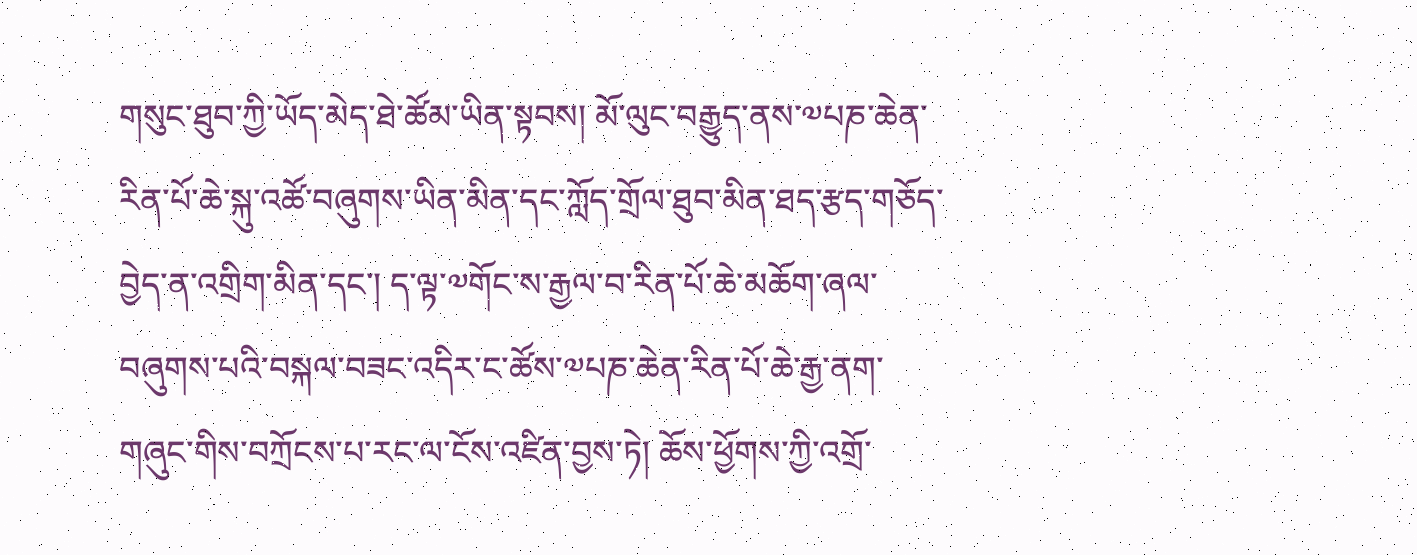གསུང་ཐུབ་ཀྱི་ཡོད་མེད་ཐེ་ཚོམ་ཡིན་སྟབས། མོ་ལུང་བརྒྱུད་ནས་༧པཎ་ཆེན་རིན་པོ་ཆེ་སྐུ་འཚོ་བཞུགས་ཡིན་མིན་དང་ཀློད་གྲོལ་ཐུབ་མིན་ཐད་རྩད་གཅོད་བྱེད་ན་འགྲིག་མིན་དང་། ད་ལྟ་༧གོང་ས་རྒྱལ་བ་རིན་པོ་ཆེ་མཆོག་ཞལ་བཞུགས་པའི་བསྐལ་བཟང་འདིར་ང་ཚོས་༧པཎ་ཆེན་རིན་པོ་ཆེ་རྒྱ་ནག་གཞུང་གིས་བཀྲོངས་པ་རང་ལ་ངོས་འཛིན་བྱས་ཏེ། ཆོས་ཕྱོགས་ཀྱི་འགྲོ་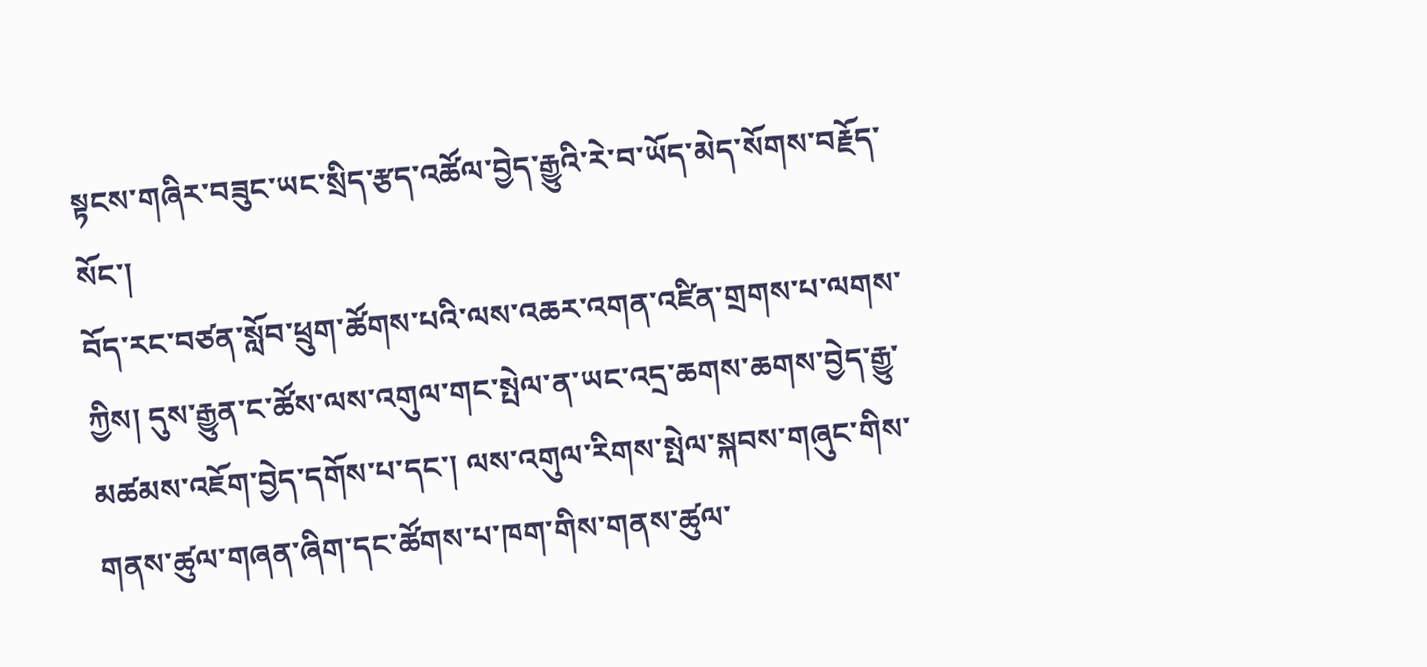སྟངས་གཞིར་བཟུང་ཡང་སྲིད་རྩད་འཚོལ་བྱེད་རྒྱུའི་རེ་བ་ཡོད་མེད་སོགས་བརྗོད་སོང་།
བོད་རང་བཙན་སློབ་ཕྲུག་ཚོགས་པའི་ལས་འཆར་འགན་འཛིན་གྲགས་པ་ལགས་ཀྱིས། དུས་རྒྱུན་ང་ཚོས་ལས་འགུལ་གང་སྤེལ་ན་ཡང་འདྲ་ཆགས་ཆགས་བྱེད་རྒྱུ་མཚམས་འཇོག་བྱེད་དགོས་པ་དང་། ལས་འགུལ་རིགས་སྤེལ་སྐབས་གཞུང་གིས་གནས་ཚུལ་གཞན་ཞིག་དང་ཚོགས་པ་ཁག་གིས་གནས་ཚུལ་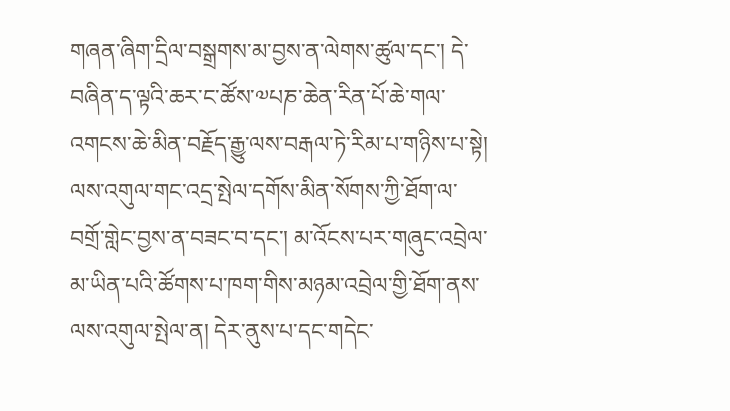གཞན་ཞིག་དྲིལ་བསྒྲགས་མ་བྱས་ན་ལེགས་ཚུལ་དང་། དེ་བཞིན་ད་ལྟའི་ཆར་ང་ཚོས་༧པཎ་ཆེན་རིན་པོ་ཆེ་གལ་འགངས་ཆེ་མིན་བརྗོད་རྒྱུ་ལས་བརྒལ་ཏེ་རིམ་པ་གཉིས་པ་སྟེ། ལས་འགུལ་གང་འདྲ་སྤེལ་དགོས་མིན་སོགས་ཀྱི་ཐོག་ལ་བགྲོ་གླེང་བྱས་ན་བཟང་བ་དང་། མ་འོངས་པར་གཞུང་འབྲེལ་མ་ཡིན་པའི་ཚོགས་པ་ཁག་གིས་མཉམ་འབྲེལ་གྱི་ཐོག་ནས་ལས་འགུལ་སྤེལ་ན། དེར་ནུས་པ་དང་གདེང་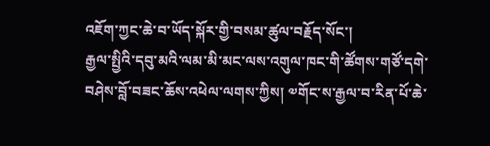འཇོག་ཀྱང་ཆེ་བ་ཡོད་སྐོར་གྱི་བསམ་ཚུལ་བརྗོད་སོང་།
རྒྱལ་སྤྱིའི་དབུ་མའི་ལམ་མི་མང་ལས་འགུལ་ཁང་གི་ཚོགས་གཙོ་དགེ་བཤེས་བློ་བཟང་ཆོས་འཕེལ་ལགས་ཀྱིས། ༧གོང་ས་རྒྱལ་བ་རིན་པོ་ཆེ་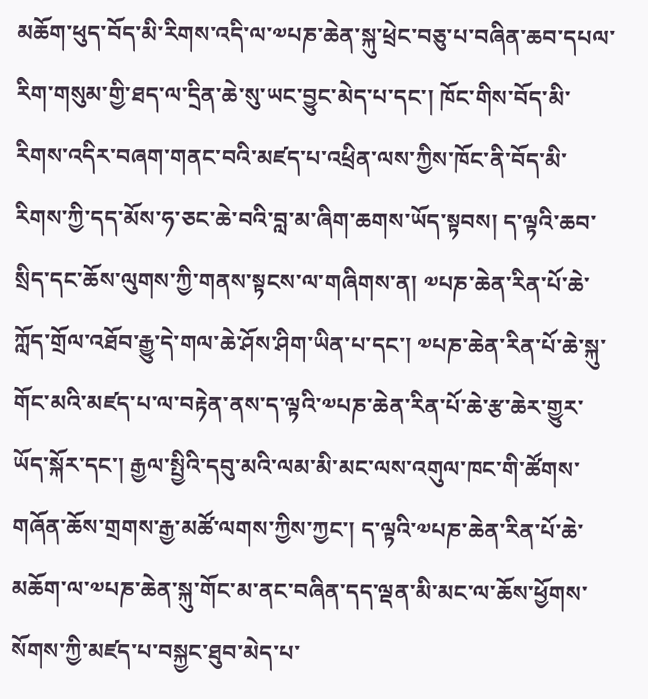མཆོག་ཕུད་བོད་མི་རིགས་འདི་ལ་༧པཎ་ཆེན་སྐུ་ཕྲེང་བཅུ་པ་བཞིན་ཆབ་དཔལ་རིག་གསུམ་གྱི་ཐད་ལ་དྲིན་ཆེ་སུ་ཡང་བྱུང་མེད་པ་དང་། ཁོང་གིས་བོད་མི་རིགས་འདིར་བཞག་གནང་བའི་མཛད་པ་འཕྲིན་ལས་ཀྱིས་ཁོང་ནི་བོད་མི་རིགས་ཀྱི་དད་མོས་ཧ་ཅང་ཆེ་བའི་བླ་མ་ཞིག་ཆགས་ཡོད་སྟབས། ད་ལྟའི་ཆབ་སྲིད་དང་ཆོས་ལུགས་ཀྱི་གནས་སྟངས་ལ་གཞིགས་ན། ༧པཎ་ཆེན་རིན་པོ་ཆེ་ཀློད་གྲོལ་འཐོབ་རྒྱུ་དེ་གལ་ཆེ་ཤོས་ཤིག་ཡིན་པ་དང་། ༧པཎ་ཆེན་རིན་པོ་ཆེ་སྐུ་གོང་མའི་མཛད་པ་ལ་བརྟེན་ནས་ད་ལྟའི་༧པཎ་ཆེན་རིན་པོ་ཆེ་རྩ་ཆེར་གྱུར་ཡོད་སྐོར་དང་། རྒྱལ་སྤྱིའི་དབུ་མའི་ལམ་མི་མང་ལས་འགུལ་ཁང་གི་ཚོགས་གཞོན་ཆོས་གྲགས་རྒྱ་མཚོ་ལགས་ཀྱིས་ཀྱང་། ད་ལྟའི་༧པཎ་ཆེན་རིན་པོ་ཆེ་མཆོག་ལ་༧པཎ་ཆེན་སྐུ་གོང་མ་ནང་བཞིན་དད་ལྡན་མི་མང་ལ་ཆོས་ཕྱོགས་སོགས་ཀྱི་མཛད་པ་བསྐྱང་ཐུབ་མེད་པ་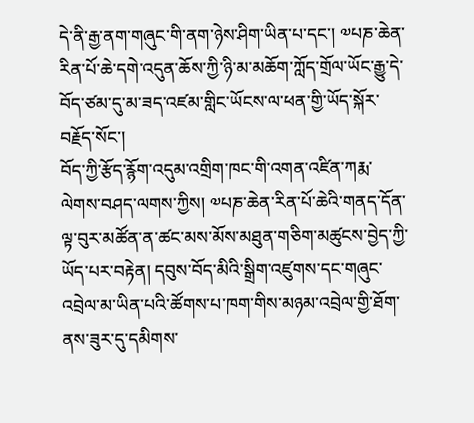དེ་ནི་རྒྱ་ནག་གཞུང་གི་ནག་ཉེས་ཤིག་ཡིན་པ་དང་། ༧པཎ་ཆེན་རིན་པོ་ཆེ་དགེ་འདུན་ཆོས་ཀྱི་ཉི་མ་མཆོག་ཀློད་གྲོལ་ཡོང་རྒྱུ་དེ་བོད་ཙམ་དུ་མ་ཟད་འཛམ་གླིང་ཡོངས་ལ་ཕན་གྱི་ཡོད་སྐོར་བརྗོད་སོང་།
བོད་ཀྱི་རྩོད་རྙོག་འདུམ་འགྲིག་ཁང་གི་འགན་འཛིན་ཀརྨ་ལེགས་བཤད་ལགས་ཀྱིས། ༧པཎ་ཆེན་རིན་པོ་ཆེའི་གནད་དོན་ལྟ་བུར་མཚོན་ན་ཚང་མས་མོས་མཐུན་གཅིག་མཚུངས་བྱེད་ཀྱི་ཡོད་པར་བརྟེན། དབུས་བོད་མིའི་སྒྲིག་འཛུགས་དང་གཞུང་འབྲེལ་མ་ཡིན་པའི་ཚོགས་པ་ཁག་གིས་མཉམ་འབྲེལ་གྱི་ཐོག་ནས་ཟུར་དུ་དམིགས་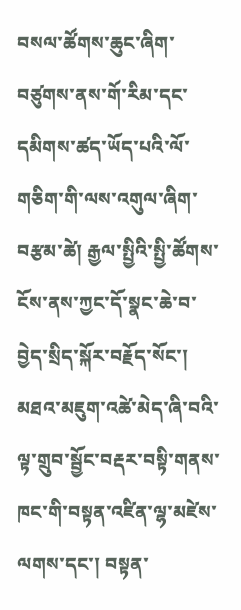བསལ་ཚོགས་ཆུང་ཞིག་བཙུགས་ནས་གོ་རིམ་དང་དམིགས་ཚད་ཡོད་པའི་ལོ་གཅིག་གི་ལས་འགུལ་ཞིག་བརྩམ་ཚེ། རྒྱལ་སྤྱིའི་སྤྱི་ཚོགས་ངོས་ནས་ཀྱང་དོ་སྣང་ཆེ་བ་བྱེད་སྲིད་སྐོར་བརྗོད་སོང་།
མཐའ་མཇུག་འཚེ་མེད་ཞི་བའི་ལྟ་གྲུབ་སྦྱོང་བརྡར་བསྟི་གནས་ཁང་གི་བསྟན་འཛིན་ལྷ་མཛེས་ལགས་དང་། བསྟན་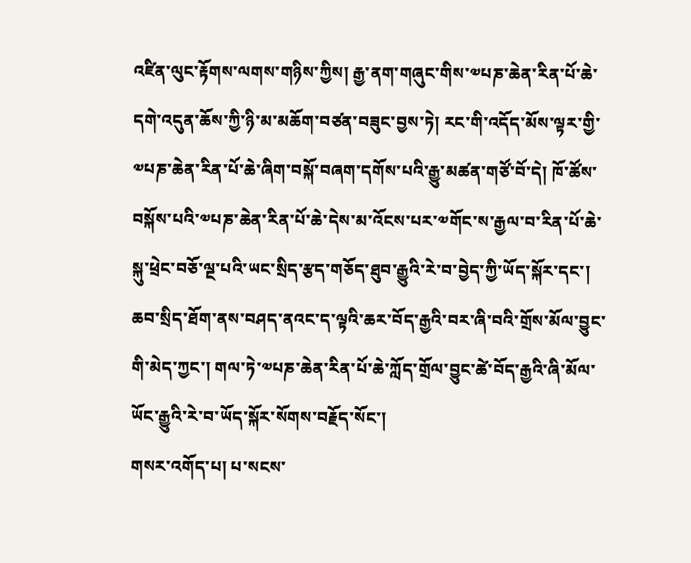འཛིན་ལུང་རྟོགས་ལགས་གཉིས་ཀྱིས། རྒྱ་ནག་གཞུང་གིས་༧པཎ་ཆེན་རིན་པོ་ཆེ་དགེ་འདུན་ཆོས་ཀྱི་ཉི་མ་མཆོག་བཙན་བཟུང་བྱས་ཏེ། རང་གི་འདོད་མོས་ལྟར་གྱི་༧པཎ་ཆེན་རིན་པོ་ཆེ་ཞིག་བསྐོ་བཞག་དགོས་པའི་རྒྱུ་མཚན་གཙོ་བོ་དེ། ཁོ་ཚོས་བསྐོས་པའི་༧པཎ་ཆེན་རིན་པོ་ཆེ་དེས་མ་འོངས་པར་༧གོང་ས་རྒྱལ་བ་རིན་པོ་ཆེ་སྐུ་ཕྲེང་བཅོ་ལྔ་པའི་ཡང་སྲིད་རྩད་གཅོད་ཐུབ་རྒྱུའི་རེ་བ་བྱེད་ཀྱི་ཡོད་སྐོར་དང་། ཆབ་སྲིད་ཐོག་ནས་བཤད་ནའང་ད་ལྟའི་ཆར་བོད་རྒྱའི་བར་ཞི་བའི་གྲོས་མོལ་བྱུང་གི་མེད་ཀྱང་། གལ་ཏེ་༧པཎ་ཆེན་རིན་པོ་ཆེ་ཀློད་གྲོལ་བྱུང་ཚེ་བོད་རྒྱའི་ཞི་མོལ་ཡོང་རྒྱུའི་རེ་བ་ཡོད་སྐོར་སོགས་བརྗོད་སོང་།
གསར་འགོད་པ། པ་སངས་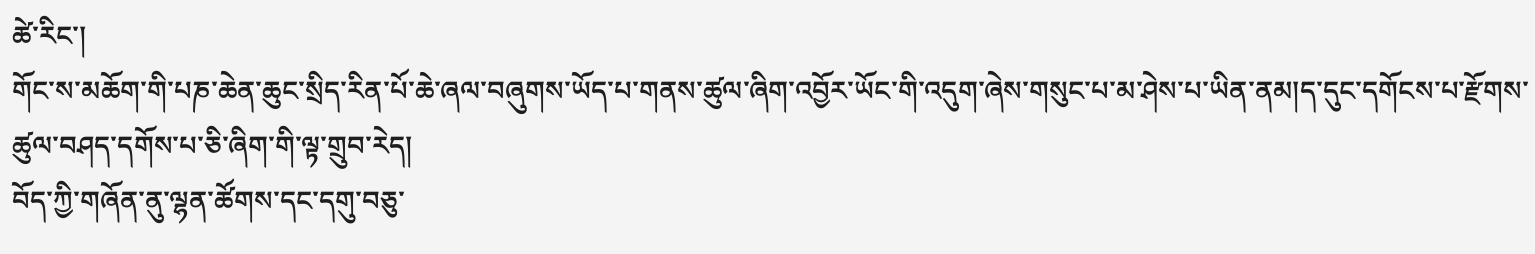ཚེ་རིང་།
གོང་ས་མཆོག་གི་པཎ་ཆེན་ཆུང་སྲིད་རིན་པོ་ཆེ་ཞལ་བཞུགས་ཡོད་པ་གནས་ཚུལ་ཞིག་འབྱོར་ཡོང་གི་འདུག་ཞེས་གསུང་པ་མ་ཤེས་པ་ཡིན་ནམ།ད་དུང་དགོངས་པ་རྫོགས་ཚུལ་བཤད་དགོས་པ་ཅི་ཞིག་གི་ལྟ་གྲུབ་རེད།
བོད་ཀྱི་གཞོན་ནུ་ལྷན་ཚོགས་དང་དགུ་བཅུ་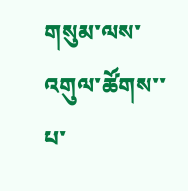གསུམ་ལས་འགུལ་ཚོགས་་པ་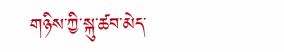གཉིས་ཀྱི་སྐུ་ཚབ་མེད་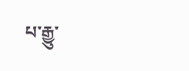པ་རྒྱུ་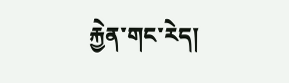རྐྱེན་གང་རེད།